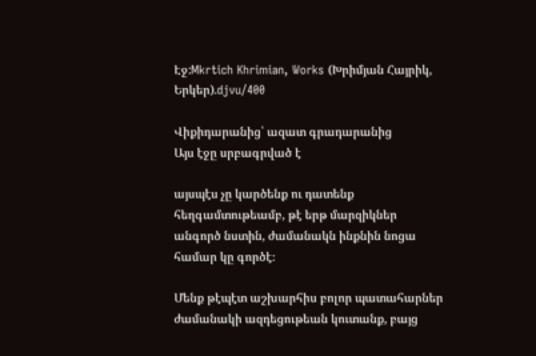Էջ:Mkrtich Khrimian, Works (Խրիմյան Հայրիկ, Երկեր).djvu/400

Վիքիդարանից՝ ազատ գրադարանից
Այս էջը սրբագրված է

այսպէս չը կարծենք ու դատենք հեղգամտութեամբ, թէ երթ մարզիկներ անգործ նստին, ժամանակն ինքնին նոցա համար կը գործէ։

Մենք թէպէտ աշխարհիս բոլոր պատահարներ ժամանակի ազդեցութեան կուտանք, բայց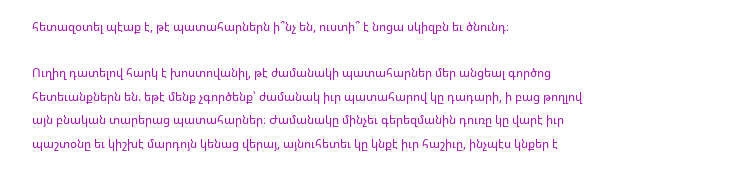հետազօտել պէաք է, թէ պատահարներն ի՞նչ են, ուստի՞ է նոցա սկիզբն եւ ծնունդ։

Ուղիղ դատելով հարկ է խոստովանիլ, թէ ժամանակի պատահարներ մեր անցեալ գործոց հետեւանքներն են. եթէ մենք չգործենք՝ ժամանակ իւր պատահարով կը դադարի, ի բաց թողլով այն բնական տարերաց պատահարներ։ Ժամանակը մինչեւ գերեզմանին դուռը կը վարէ իւր պաշտօնը եւ կիշխէ մարդոյն կենաց վերայ, այնուհետեւ կը կնքէ իւր հաշիւը, ինչպէս կնքեր է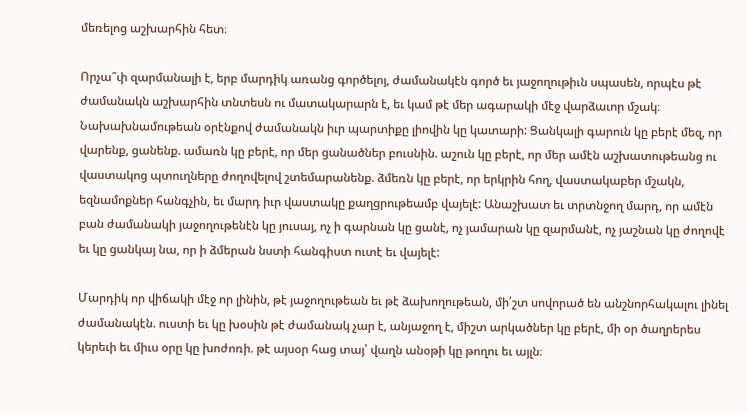մեռելոց աշխարհին հետ։

Որչա՞փ զարմանալի է, երբ մարդիկ առանց գործելոյ, ժամանակէն գործ եւ յաջողութիւն սպասեն, որպէս թէ ժամանակն աշխարհին տնտեսն ու մատակարարն է, եւ կամ թէ մեր ագարակի մէջ վարձաւոր մշակ։ Նախախնամութեան օրէնքով ժամանակն իւր պարտիքը լիովին կը կատարի: Ցանկալի գարուն կը բերէ մեզ, որ վարենք, ցանենք. ամառն կը բերէ, որ մեր ցանածներ բուսնին. աշուն կը բերէ, որ մեր ամէն աշխատութեանց ու վաստակոց պտուղները ժողովելով շտեմարանենք. ձմեռն կը բերէ, որ երկրին հող, վաստակաբեր մշակն, եզնամոքներ հանգչին, եւ մարդ իւր վաստակը քաղցրութեամբ վայելէ: Անաշխատ եւ տրտնջող մարդ, որ ամէն բան ժամանակի յաջողութենէն կը յուսայ, ոչ ի գարնան կը ցանէ, ոչ յամարան կը զարմանէ, ոչ յաշնան կը ժողովէ եւ կը ցանկայ նա, որ ի ձմերան նստի հանգիստ ուտէ եւ վայելէ:

Մարդիկ որ վիճակի մէջ որ լինին, թէ յաջողութեան եւ թէ ձախողութեան, մի՛շտ սովորած են անշնորհակալու լինել ժամանակէն. ուստի եւ կը խօսին թէ ժամանակ չար է, անյաջող է, միշտ արկածներ կը բերէ, մի օր ծաղրերես կերեւի եւ միւս օրը կը խոժոռի. թէ այսօր հաց տայ՝ վաղն անօթի կը թողու եւ այլն։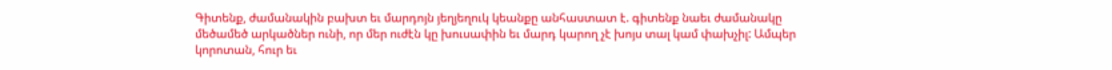Գիտենք, ժամանակին բախտ եւ մարդոյն յեղյեղուկ կեանքը անհաստատ է. գիտենք նաեւ ժամանակը մեծամեծ արկածներ ունի, որ մեր ուժէն կը խուսափին եւ մարդ կարող չէ խոյս տալ կամ փախչիլ: Ամպեր կորոտան, հուր եւ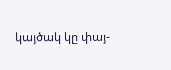կայծակ կը փայ-